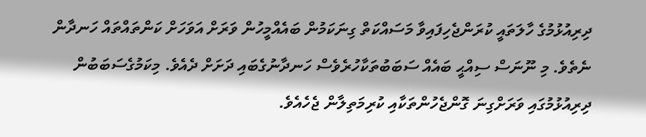ދިރިއުޅުމުގެ ހާލަތައީ ކުރަންޖެހިފައިވާ މަސައްކަތް ގިނަކަމުން ބައެއްމީހުން ވަރަށް އަވަހަށް ކަންތައްތައް ހަނދާން ނެތެވެ. މި ނޫނަސް ސިއްޙީ ބައެއް ސަބަބުތަކާހުރެވެސް ހަނދާނުގެބައި ދަށަށް ދެއެވެ. މިކަމުގެސަބަބުން ދިރިއުޅުމުގައި ވަރަށްގިނަ ގޮންޖެހުންތަކާއި ކުރިމަތިލާން ޖެހެއެވެ.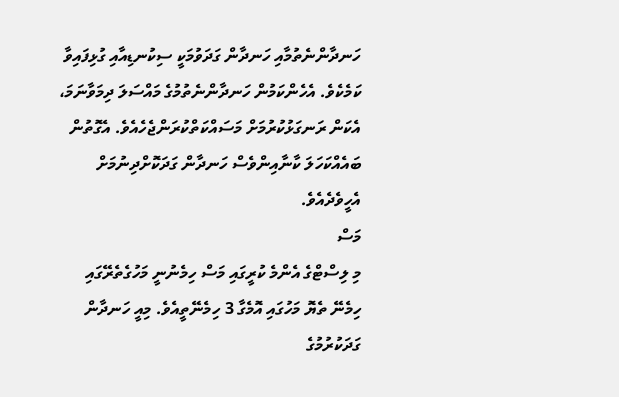ހަނދާންނެތުމާއި ހަނދާން ގަދަވުމަކީ ސިކުނޑިއާއި ގުޅިފައިވާ ކަމެކެވެ. އެހެންކަމުން ހަނދާންނެތުމުގެ މައްސަލަ ދިމަވާނަމަ، އެކަން ރަނގަޅުކުރުމަށް މަސައްކަތްކުރަންޖެހެއެވެ. އެގޮތުން ބައެއްކަހަލަ ކާނާއިންވެސް ހަނދާން ގަދަކޮށްދިނުމަށް އެހީވެދެއެވެ.
މަސް
މި ލިސްޓްގެ އެންމެ ކުރީގައި މަސް ހިމެނުނީ މަހުގެތެރޭގައި ހިމެނޭ ތެޔޮ މަހުގައި އޮމެގާ 3 ހިމެނޭތީއެވެ. މިއީ ހަނދާން ގަދަކުރުމުގެ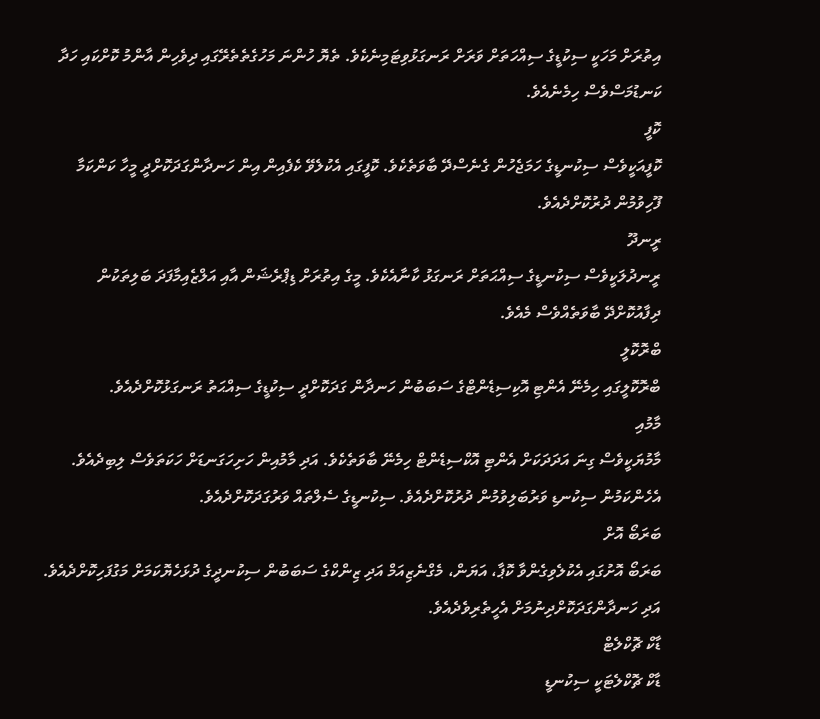އިތުރަށް މަހަކީ ސިކުޑީގެ ސިއްހަތަށް ވަރަށް ރަނގަޅުވިޓަމިނެކެވެ. ތެޔޮ ހުންނަ މަހުގެތެތެރޭގައި ދިވެހިން އާންމު ކޮށްކައި ހަދާ ކަނޑުމަސްވެސް ހިމެނެއެވެ.
ކޮފީ
ކޮފީއަކީވެސް ސިކުނޑީގެ ހަމަޖެހުން ގެނެސްދޭ ބާވަތެކެވެ. ކޮފީގައި އެކުލެވޭ ކެފެއިން އިން ހަނދާންގަދަކޮށްދީ މީހާ ކަންކަމާ ފޫހިވުމުން ދުރުކޮށްދެއެވެ.
ރީނދޫ
ރީނދުލަކީވެސް ސިކުނޑީގެ ސިއްޙަތަށް ރަނގަޅު ކާނާއެކެވެ. މީގެ އިތުރަށް ޑިޕްރެޝަން އާއި އަލްޒެއިމާފަދަ ބަލިތަކުން ދިފާއުކޮށްދޭ ބާވަތެއްވެސް މެއެވެ.
ބްރޮކޮލީ
ބްރޮކޮލީގައި ހިމެނޭ އެންޓި އޮކިސިޑެންޓްގެ ސަބަބުން ހަނދާން ގަދަކޮށްދީ ސިކުޑީގެ ސިއްޙަތު ރަނގަޅުކޮށްދެއެވެ.
މާމުއި
މާމުޔަކީވެސް ގިނަ އަދަދަކަށް އެންޓި އޮކްސިޑެންޓް ހިމެނޭ ބާވަތެކެވެ. އަދި މާމުއިން ހަށިހަގަނޑަށް ހަކަތަވެސް ލިބިދެއެވެ. އެހެންކަމުން ސިކުނޑި ވަރުބަލިވުމުން ދުރުކޮށްދެއެވެ. ސިކުނޑީގެ ސެލްތައް ވަރުގަދަކޮށްދެއެވެ.
ބަރަބޯ އޮށް
ބަރަބޯ އޮށުގައި އެކުލެވިގެންވާ ކޮޕާ، އަޔަން، މެގްނެޒިއަމް އަދި ޒިންކްގެ ސަބަބުން ސިކުނދީގެ ދުޅަހެޔޮކަމަށް މަގުފަހިކޮށްދެއެވެ. އަދި ހަނދާންގަދަކޮށްދިނުމަށް އެހީތެރިވެދެއެވެ.
ޑާކް ޗޮކްލެޓް
ޑާކް ޗޮކްލެޓަކީ ސިކުނޑީ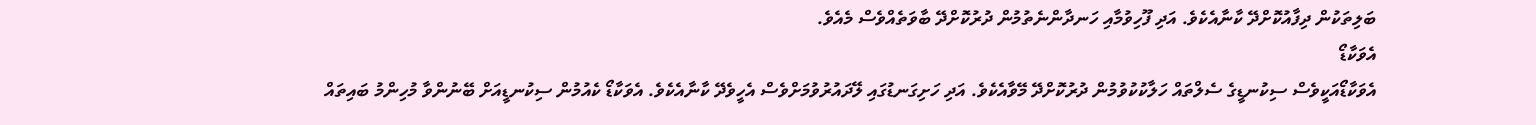ބަލިތަކުން ދިފާއުކޮށްދޭ ކާނާއެކެވެ. އަދި ފޫހިވުމާއި ހަނދާންނެތުމުން ދުރުކޮށްދޭ ބާވަތެއްވެސް މެއެވެ.
އެވަކާޑޯ
އެވަކާޑޯއަކީވެސް ސިކުނޑީގެ ސެލްތައް ހަލާކުކުވުމުން ދުރުކޮށްދޭ މޭވާއެކެވެ. އަދި ހަށިގަނޑުގައި ލޭދައުރުވުމަށްވެސް އެހީވެދޭ ކާނާއެކެވެ. އެވަކާޑޯ ކެއުމުން ސިކުނޑީއަށް ބޭނުންވާ މުހިންމު ބައިތައް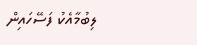ލިބުމާއެކު ފަސޭހައިން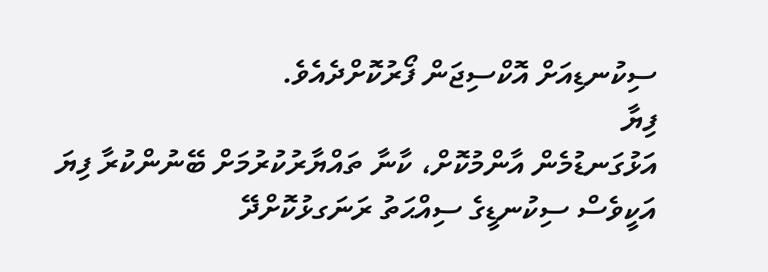ސިކުނޑިއަށް އޮކްސިޖަން ފޯރުކޮށްދެއެވެ.
ފިޔާ
އަޅުގަނޑުމެން އާންމުކޮށް، ކާނާ ތައްޔާރުކުރުމަށް ބޭނުންކުރާ ފިޔަ އަކީވެސް ސިކުނޑީގެ ސިއްޙަތު ރަނަގޅުކޮށްދޭ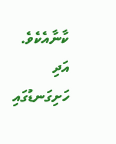ކާނާއެކެވެ. އަދި ހަށިގަނޑުގައި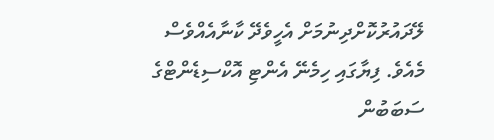ލޭދައުރުކޮށްދިނުމަށް އެހީވެދޭ ކާނާއެއްވެސް މެއެވެ. ފިޔާގައި ހިމެނޭ އެންޓި އޮކްސިޑެންޓްގެ ސަބަބުން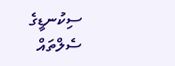ސިކުނޑީގެ ސެލްތައް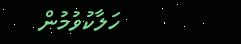ހަލާކުވުމުން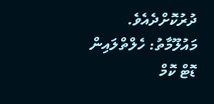ދުރުކޮށްދެއެވެ.
މައުލޫމާތު: ހެލްތްލައިން ޑޮޓް ކޮމް